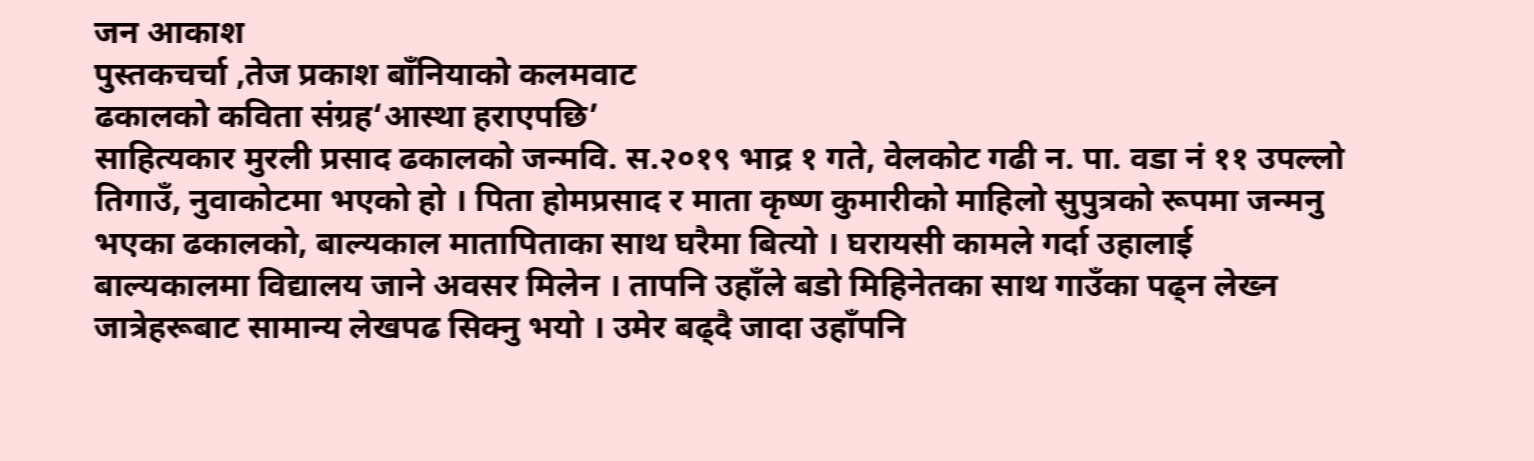जन आकाश
पुस्तकचर्चा ,तेज प्रकाश बाँनियाको कलमवाट
ढकालको कविता संग्रह‘आस्था हराएपछि’
साहित्यकार मुरली प्रसाद ढकालको जन्मवि. स.२०१९ भाद्र १ गते, वेलकोट गढी न. पा. वडा नं ११ उपल्लो तिगाउँ, नुवाकोटमा भएको हो । पिता होमप्रसाद र माता कृष्ण कुमारीको माहिलो सुपुत्रको रूपमा जन्मनु भएका ढकालको, बाल्यकाल मातापिताका साथ घरैमा बित्यो । घरायसी कामले गर्दा उहालाई बाल्यकालमा विद्यालय जाने अवसर मिलेन । तापनि उहाँले बडो मिहिनेतका साथ गाउँका पढ्न लेख्न जात्रेहरूबाट सामान्य लेखपढ सिक्नु भयो । उमेर बढ्दै जादा उहाँपनि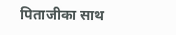पिताजीका साथ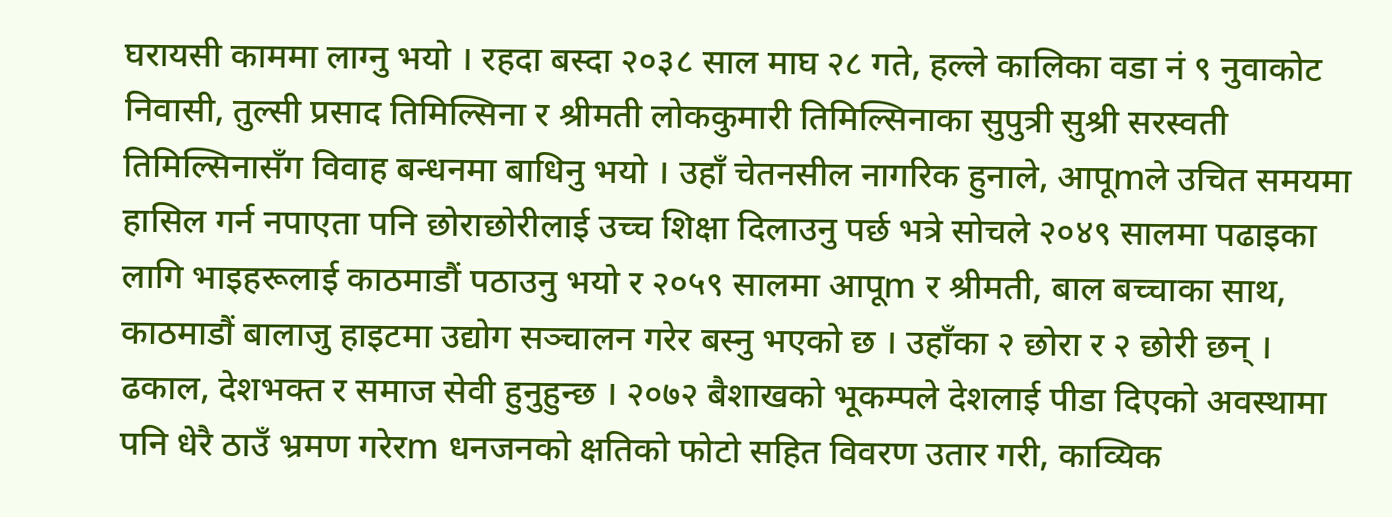घरायसी काममा लाग्नु भयो । रहदा बस्दा २०३८ साल माघ २८ गते, हल्ले कालिका वडा नं ९ नुवाकोट निवासी, तुल्सी प्रसाद तिमिल्सिना र श्रीमती लोककुमारी तिमिल्सिनाका सुपुत्री सुश्री सरस्वती तिमिल्सिनासँग विवाह बन्धनमा बाधिनु भयो । उहाँ चेतनसील नागरिक हुनाले, आपूmले उचित समयमा हासिल गर्न नपाएता पनि छोराछोरीलाई उच्च शिक्षा दिलाउनु पर्छ भत्रे सोचले २०४९ सालमा पढाइका लागि भाइहरूलाई काठमाडौं पठाउनु भयो र २०५९ सालमा आपूm र श्रीमती, बाल बच्चाका साथ, काठमाडौं बालाजु हाइटमा उद्योग सञ्चालन गरेर बस्नु भएको छ । उहाँका २ छोरा र २ छोरी छन् ।
ढकाल, देशभक्त र समाज सेवी हुनुहुन्छ । २०७२ बैशाखको भूकम्पले देशलाई पीडा दिएको अवस्थामा पनि धेरै ठाउँ भ्रमण गरेरm धनजनको क्षतिको फोटो सहित विवरण उतार गरी, काव्यिक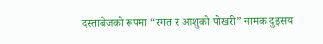दस्ताबेजको रूपमा “रगत र आशुको पोखरी” नामक दुइसय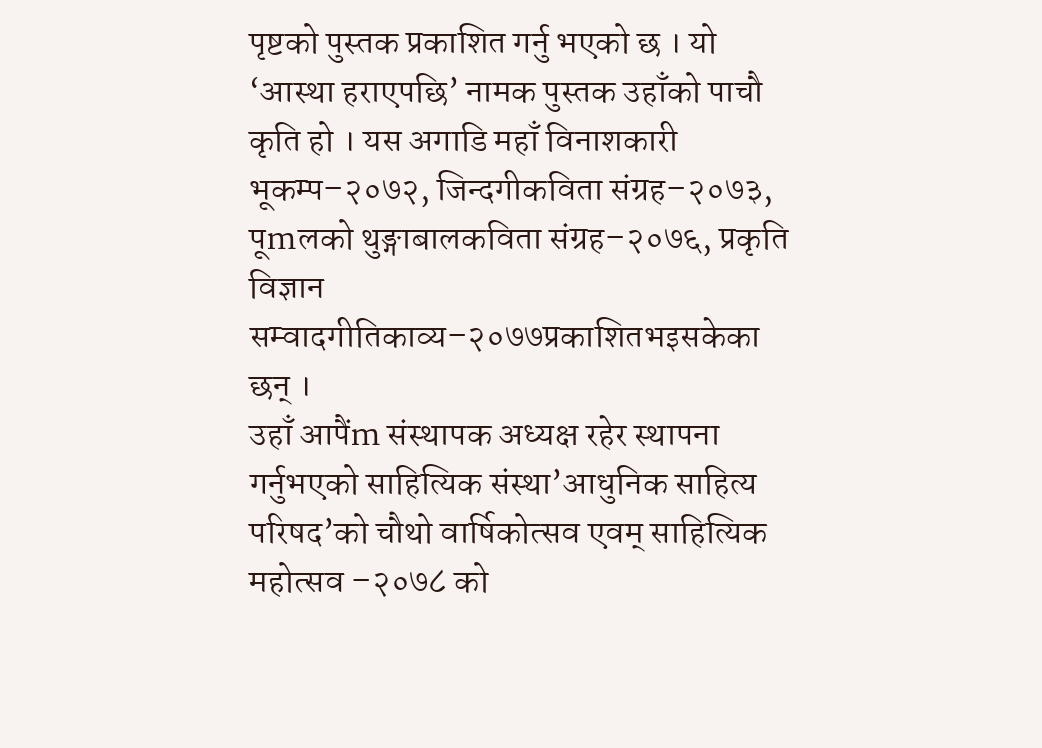पृष्टको पुस्तक प्रकाशित गर्नु भएको छ । यो ‘आस्था हराएपछि’ नामक पुस्तक उहाँको पाचौ कृति हो । यस अगाडि महाँ विनाशकारी भूकम्प–२०७२, जिन्दगीकविता संग्रह–२०७३, पूmलको थुङ्गाबालकविता संग्रह–२०७६, प्रकृति विज्ञान सम्वादगीतिकाव्य–२०७७प्रकाशितभइसकेका छन् ।
उहाँ आपैंm संस्थापक अध्यक्ष रहेर स्थापना गर्नुभएको साहित्यिक संस्था’आधुनिक साहित्य परिषद’को चौथो वार्षिकोत्सव एवम् साहित्यिक महोत्सव –२०७८ को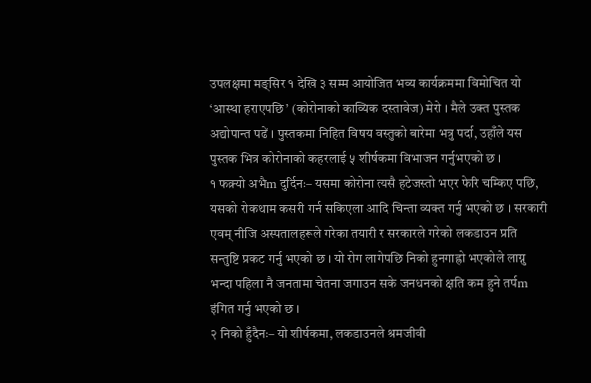उपलक्षमा मङ्सिर १ देखि ३ सम्म आयोजित भव्य कार्यक्रममा विमोचित यो ‘आस्था हराएपछि’ (कोरोनाको काव्यिक दस्तावेज) मेरो । मैले उक्त पुस्तक अद्योपान्त पढें । पुस्तकमा निहित विषय वस्तुको बारेमा भत्रु पर्दा, उहाँले यस पुस्तक भित्र कोरोनाको कहरलाई ५ शीर्षकमा विभाजन गर्नुभएको छ ।
१ फक्र्यो अभैm दुर्दिनः– यसमा कोरोना त्यसै हटेजस्तो भएर फेरि चम्किए पछि, यसको रोकथाम कसरी गर्न सकिएला आदि चिन्ता व्यक्त गर्नु भएको छ । सरकारी एवम् नीजि अस्पतालहरूले गरेका तयारी र सरकारले गरेको लकडाउन प्रति सन्तुष्टि प्रकट गर्नु भएको छ । यो रोग लागेपछि निको हुनगाह्रो भएकोले लाग्नु भन्दा पहिला नै जनतामा चेतना जगाउन सके जनधनको क्षति कम हुने तर्पm इंगित गर्नु भएको छ ।
२ निको हुँदैनः– यो शीर्षकमा, लकडाउनले श्रमजीवी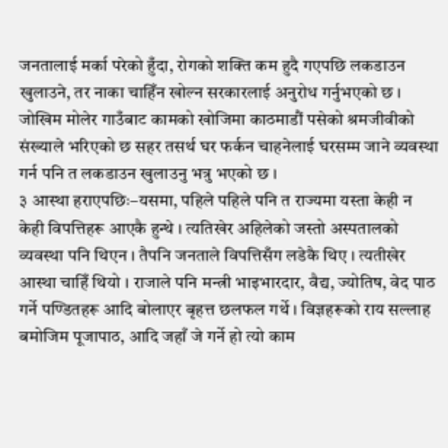जनतालाई मर्का परेको हुँदा, रोगको शक्ति कम हुदै गएपछि लकडाउन खुलाउने, तर नाका चाहिँन खोल्न सरकारलाई अनुरोध गर्नुभएको छ । जोखिम मोलेर गाउँबाट कामको खोजिमा काठमाडौं पसेको श्रमजीवीको संख्याले भरिएको छ सहर तसर्थ घर फर्कन चाहनेलाई घरसम्म जाने व्यवस्था गर्न पनि त लकडाउन खुलाउनु भत्रु भएको छ ।
३ आस्था हराएपछिः–यसमा, पहिले पहिले पनि त राज्यमा यस्ता केही न केही विपत्तिहरू आएकै हुन्थे । त्यतिखेर अहिलेको जस्तो अस्पतालको व्यवस्था पनि थिएन । तैपनि जनताले विपत्तिसँग लडेकै थिए । त्यतीखेर आस्था चाहिँ थियो । राजाले पनि मन्त्री भाइभारदार, वैद्य, ज्योतिष, वेद पाठ गर्ने पण्डितहरू आदि बोलाएर बृहत्त छलफल गर्थे । विज्ञहरूको राय सल्लाह बमोजिम पूजापाठ, आदि जहाँ जे गर्ने हो त्यो काम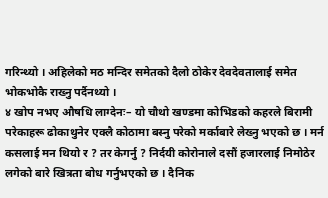गरिन्थ्यो । अहिलेको मठ मन्दिर समेतको दैलो ठोकेर देवदेवतालाई समेत भोकभोकै राख्नु पर्दैनथ्यो ।
४ खोप नभए औषधि लाग्देनः– यो चौथो खण्डमा कोभिडको कहरले बिरामी परेकाहरू ढोकाथुनेर एक्लै कोठामा बस्नु परेको मर्काबारे लेख्नु भएको छ । मर्न कसलाई मन थियो र ? तर केगर्नु ? निर्दयी कोरोनाले दसौं हजारलाई निमोठेर लगेको बारे खित्रता बोध गर्नुभएको छ । दैनिक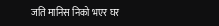जति मानिस निको भएर घर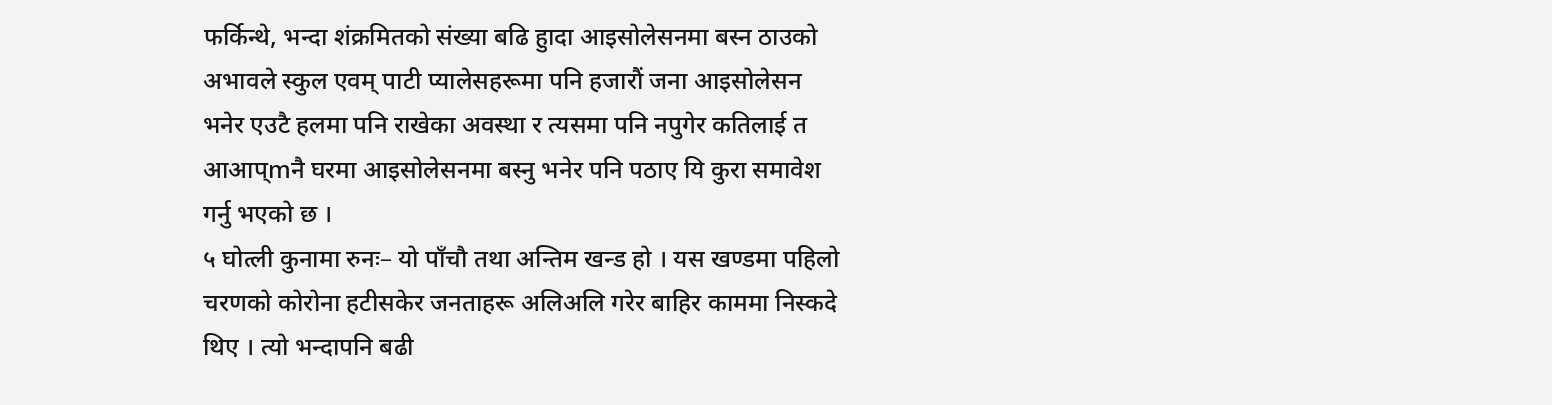फर्किन्थे, भन्दा शंक्रमितको संख्या बढि हुादा आइसोलेसनमा बस्न ठाउको अभावले स्कुल एवम् पाटी प्यालेसहरूमा पनि हजारौं जना आइसोलेसन भनेर एउटै हलमा पनि राखेका अवस्था र त्यसमा पनि नपुगेर कतिलाई त आआप्mनै घरमा आइसोलेसनमा बस्नु भनेर पनि पठाए यि कुरा समावेश गर्नु भएको छ ।
५ घोत्ली कुनामा रुनः– यो पाँचौ तथा अन्तिम खन्ड हो । यस खण्डमा पहिलो चरणको कोरोना हटीसकेर जनताहरू अलिअलि गरेर बाहिर काममा निस्कदे थिए । त्यो भन्दापनि बढी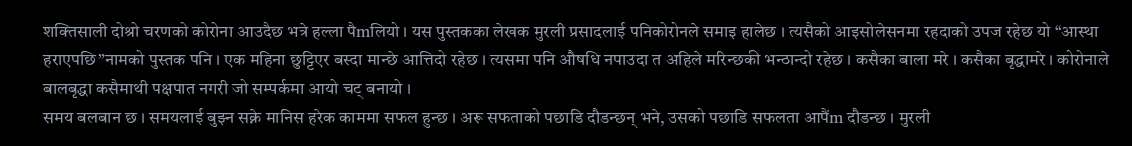शक्तिसाली दोश्रो चरणको कोरोना आउदैछ भत्रे हल्ला पैmलियो । यस पुस्तकका लेखक मुरली प्रसादलाई पनिकोरोनले समाइ हालेछ । त्यसैको आइसोलेसनमा रहदाको उपज रहेछ यो “आस्था हराएपछि”नामको पुस्तक पनि । एक महिना छुट्टिएर बस्दा मान्छे आत्तिदो रहेछ । त्यसमा पनि औषधि नपाउदा त अहिले मरिन्छकी भन्ठान्दो रहेछ । कसैका बाला मरे । कसैका बृद्धामरे । कोरोनाले बालबृद्धा कसैमाथी पक्षपात नगरी जो सम्पर्कमा आयो चट् बनायो ।
समय बलबान छ । समयलाई बुझ्न सक्ने मानिस हरेक काममा सफल हुन्छ । अरू सफताको पछाडि दौडन्छन् भने, उसको पछाडि सफलता आपैंm दौडन्छ । मुरली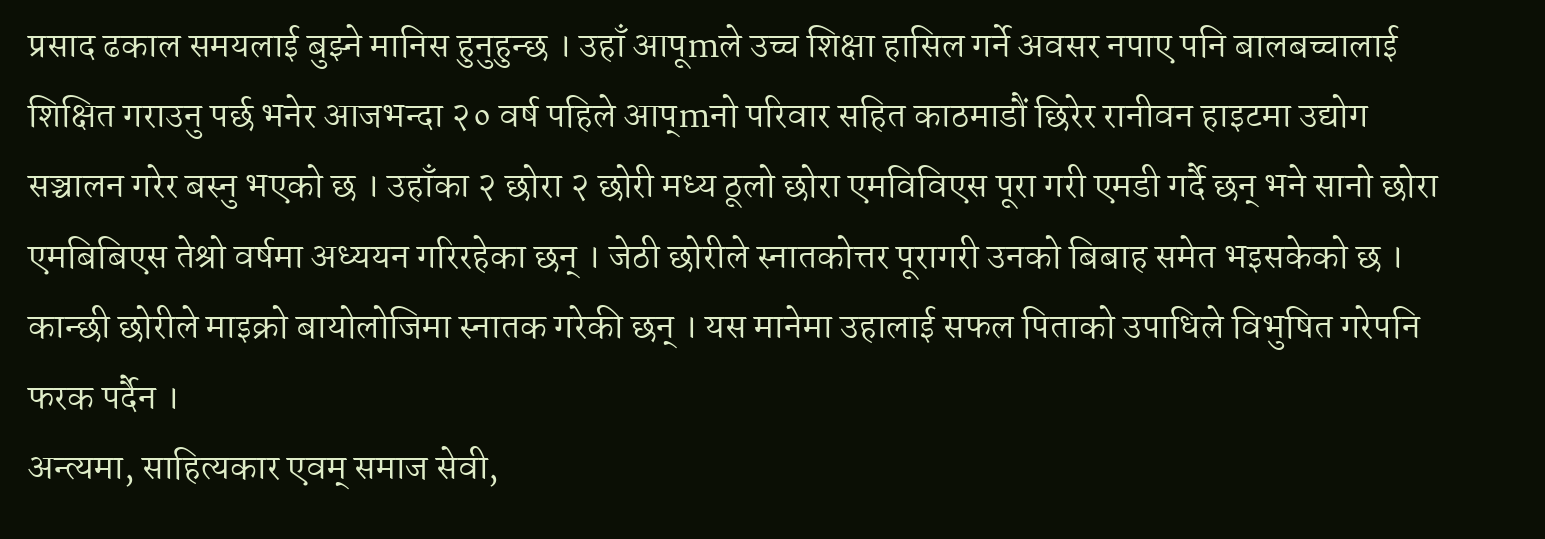प्रसाद ढकाल समयलाई बुझ्ने मानिस हुनुहुन्छ । उहाँ आपूmले उच्च शिक्षा हासिल गर्ने अवसर नपाए पनि बालबच्चालाई शिक्षित गराउनु पर्छ भनेर आजभन्दा २० वर्ष पहिले आप्mनो परिवार सहित काठमाडौं छिरेर रानीवन हाइटमा उद्योग सञ्चालन गरेर बस्नु भएको छ । उहाँका २ छोरा २ छोरी मध्य ठूलो छोरा एमविविएस पूरा गरी एमडी गर्दै छन् भने सानो छोरा एमबिबिएस तेश्रो वर्षमा अध्ययन गरिरहेका छन् । जेठी छोरीले स्नातकोत्तर पूरागरी उनको बिबाह समेत भइसकेको छ । कान्छी छोरीले माइक्रो बायोलोजिमा स्नातक गरेकी छन् । यस मानेमा उहालाई सफल पिताको उपाधिले विभुषित गरेपनि फरक पर्दैन ।
अन्त्यमा, साहित्यकार एवम् समाज सेवी,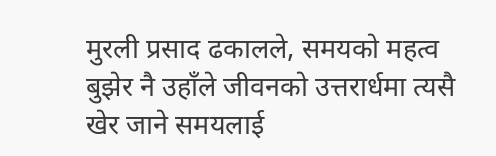मुरली प्रसाद ढकालले, समयको महत्व बुझेर नै उहाँले जीवनको उत्तरार्धमा त्यसै खेर जाने समयलाई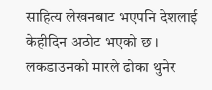साहित्य लेखनबाट भएपनि देशलाई केहीदिन अठोट भएको छ । लकडाउनको मारले ढोका थुनेर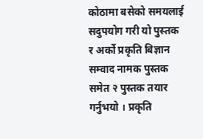कोठामा बसेको समयलाई सदुपयोग गरी यो पुस्तक र अर्को प्रकृति बिज्ञान सम्वाद नामक पुस्तक समेत २ पुस्तक तयार गर्नुभयो । प्रकृति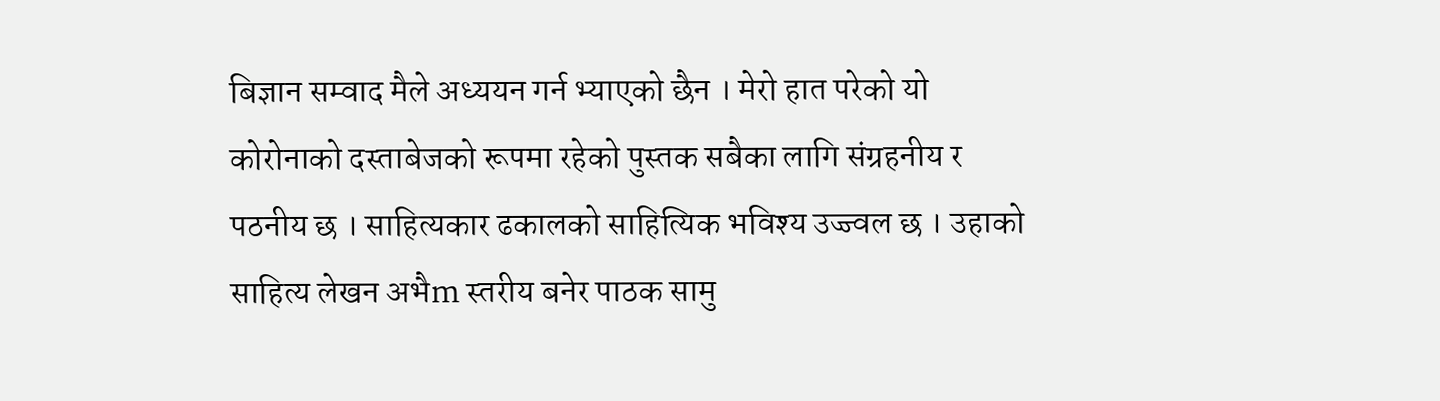बिज्ञान सम्वाद मैले अध्ययन गर्न भ्याएको छैन । मेरो हात परेको यो कोरोनाको दस्ताबेजको रूपमा रहेको पुस्तक सबैका लागि संग्रहनीय र पठनीय छ । साहित्यकार ढकालको साहित्यिक भविश्य उज्ज्वल छ । उहाको साहित्य लेखन अभैm स्तरीय बनेर पाठक सामु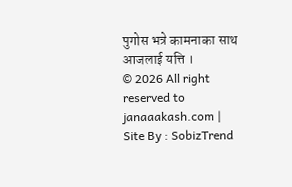पुगोस भत्रे कामनाका साथ आजलाई यत्ति ।
© 2026 All right reserved to janaaakash.com | Site By : SobizTrend